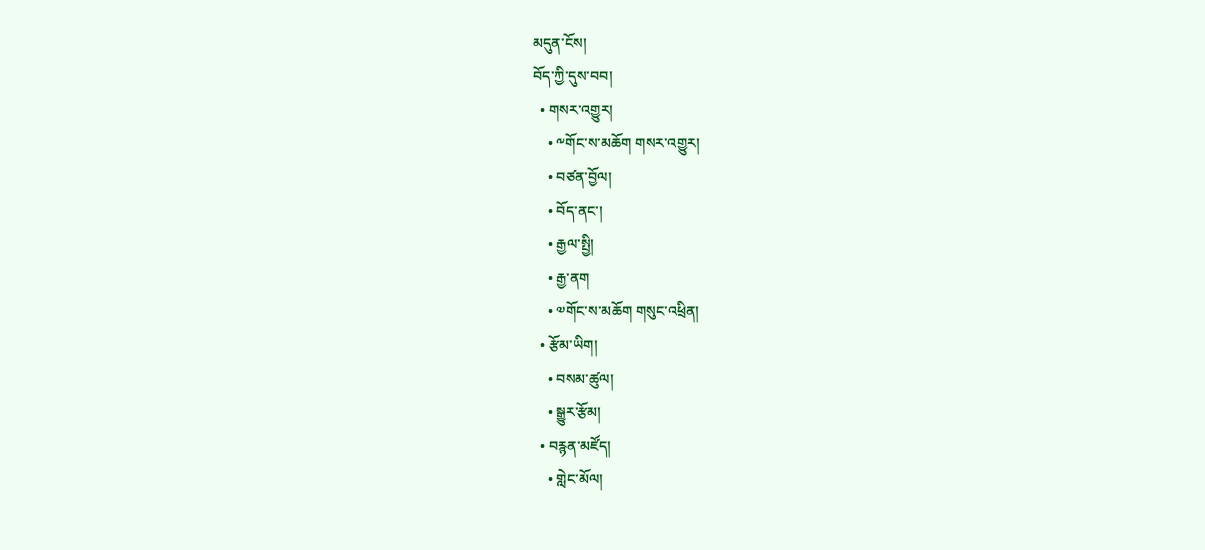མདུན་ངོས།
བོད་ཀྱི་དུས་བབ།
  • གསར་འགྱུར།
    • ༸གོང་ས་མཆོག གསར་འགྱུར།
    • བཙན་བྱོལ།
    • བོད་ནང་།
    • རྒྱལ་སྤྱི།
    • རྒྱ་ནག
    • ༧གོང་ས་མཆོག གསུང་འཕྲིན།
  • རྩོམ་ཡིག།
    • བསམ་ཚུལ།
    • སྒྱུར་རྩོམ།
  • བརྙན་མཛོད།
    • གླེང་མོལ།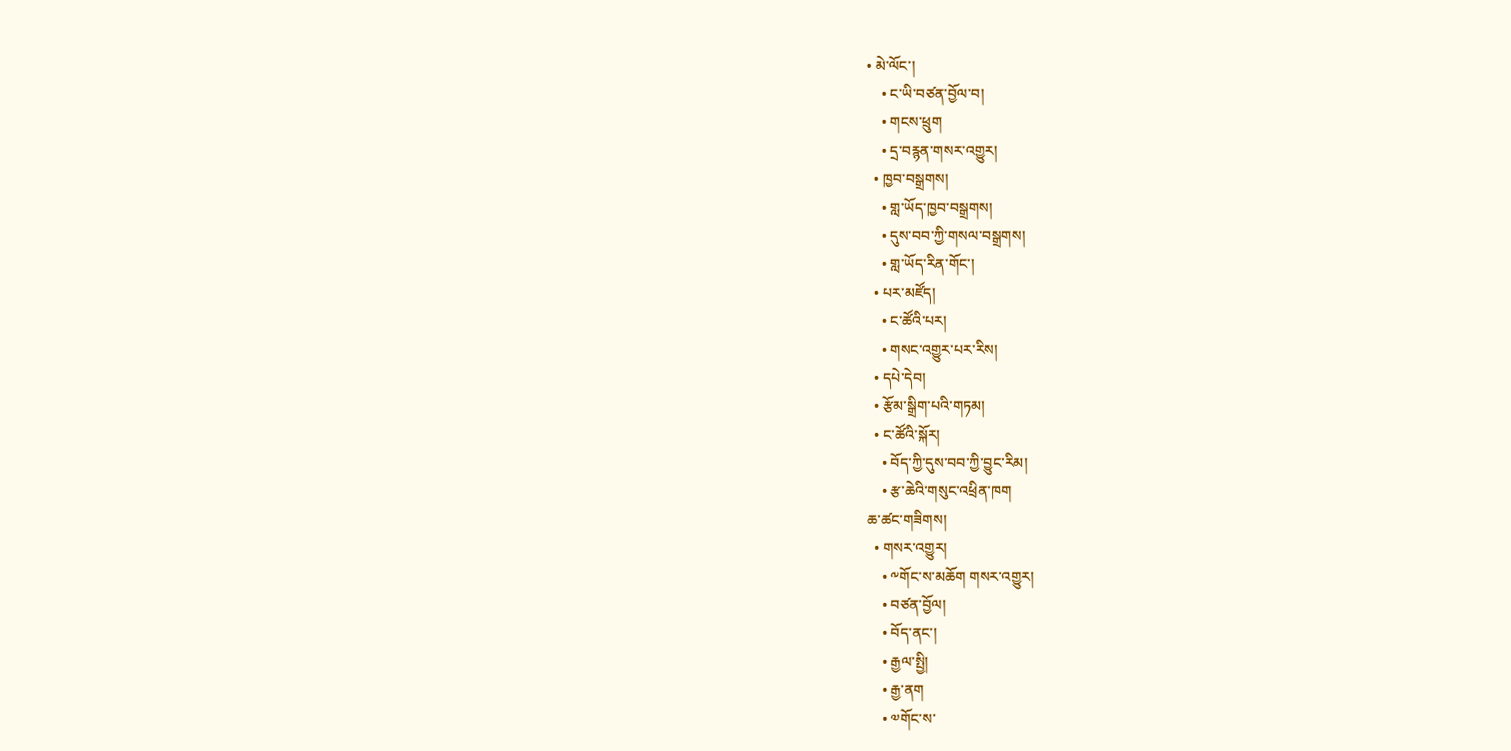• མེ་ལོང་།
    • ང་ཡི་བཙན་བྱོལ་བ།
    • གངས་ཕྲུག
    • དྲ་བརྙན་གསར་འགྱུར།
  • ཁྱབ་བསྒྲགས།
    • གླ་ཡོད་ཁྱབ་བསྒྲགས།
    • དུས་བབ་ཀྱི་གསལ་བསྒྲགས།
    • གླ་ཡོད་རིན་གོང་།
  • པར་མཛོད།
    • ང་ཚོའི་པར།
    • གསང་འགྱུར་པར་རིས།
  • དཔེ་དེབ།
  • རྩོམ་སྒྲིག་པའི་གཏམ།
  • ང་ཚོའི་སྐོར།
    • བོད་ཀྱི་དུས་བབ་ཀྱི་བྱུང་རིམ།
    • རྩ་ཆེའི་གསུང་འཕྲིན་ཁག
ཆ་ཚང་གཟིགས།
  • གསར་འགྱུར།
    • ༸གོང་ས་མཆོག གསར་འགྱུར།
    • བཙན་བྱོལ།
    • བོད་ནང་།
    • རྒྱལ་སྤྱི།
    • རྒྱ་ནག
    • ༧གོང་ས་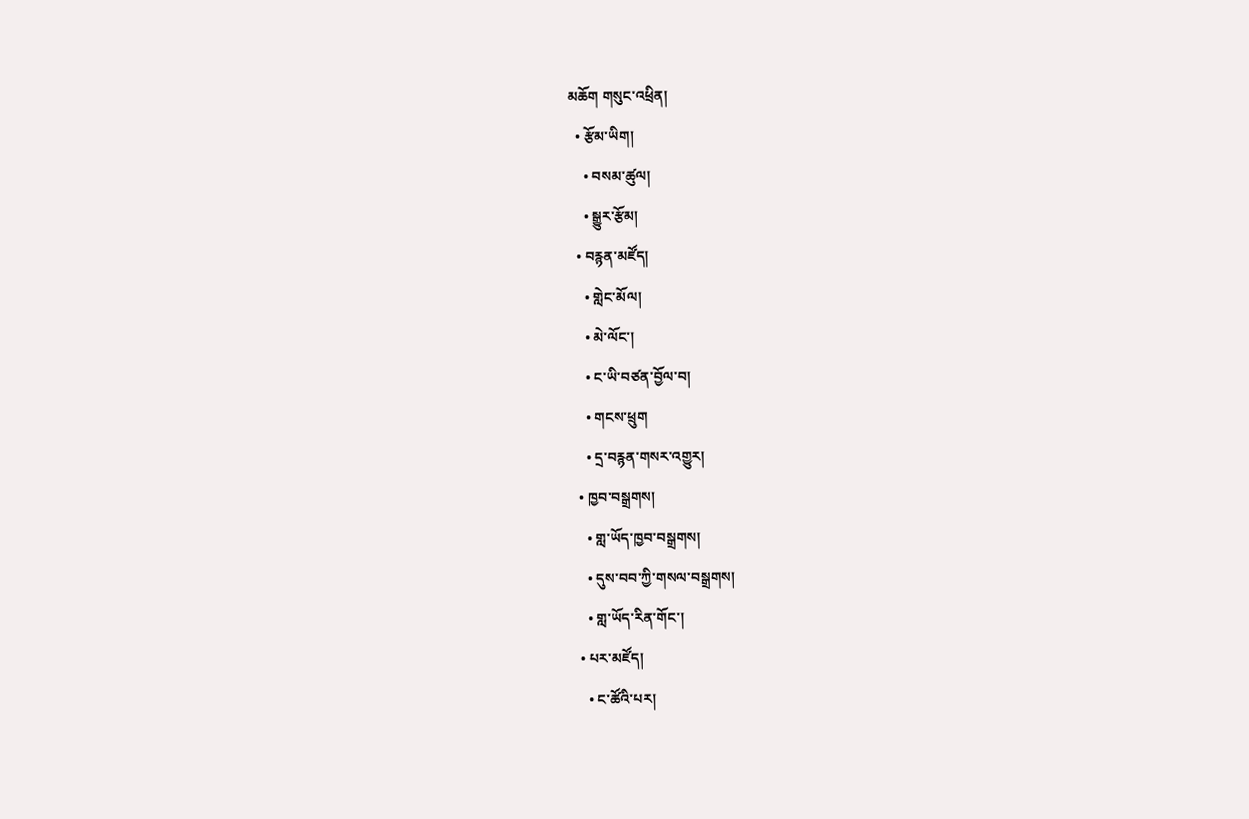མཆོག གསུང་འཕྲིན།
  • རྩོམ་ཡིག།
    • བསམ་ཚུལ།
    • སྒྱུར་རྩོམ།
  • བརྙན་མཛོད།
    • གླེང་མོལ།
    • མེ་ལོང་།
    • ང་ཡི་བཙན་བྱོལ་བ།
    • གངས་ཕྲུག
    • དྲ་བརྙན་གསར་འགྱུར།
  • ཁྱབ་བསྒྲགས།
    • གླ་ཡོད་ཁྱབ་བསྒྲགས།
    • དུས་བབ་ཀྱི་གསལ་བསྒྲགས།
    • གླ་ཡོད་རིན་གོང་།
  • པར་མཛོད།
    • ང་ཚོའི་པར།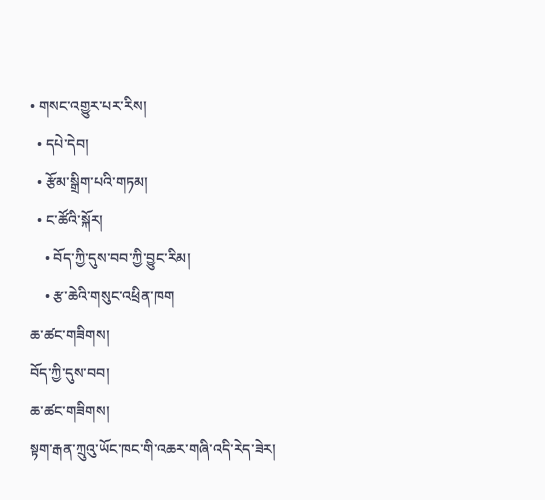• གསང་འགྱུར་པར་རིས།
  • དཔེ་དེབ།
  • རྩོམ་སྒྲིག་པའི་གཏམ།
  • ང་ཚོའི་སྐོར།
    • བོད་ཀྱི་དུས་བབ་ཀྱི་བྱུང་རིམ།
    • རྩ་ཆེའི་གསུང་འཕྲིན་ཁག
ཆ་ཚང་གཟིགས།
བོད་ཀྱི་དུས་བབ།
ཆ་ཚང་གཟིགས།
སྟག་རྒན་ཀྲུའུ་ཡོང་ཁང་གི་འཆར་གཞི་འདི་རེད་ཟེར།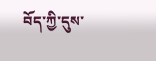བོད་ཀྱི་དུས་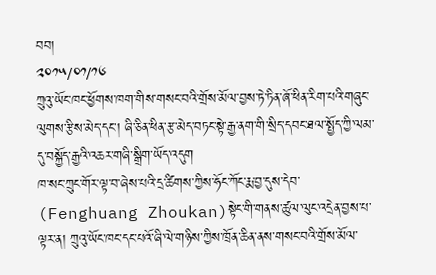བབ།
༢༠༡༥/༠༡/༡༦
ཀྲུའུ་ཡོང་ཁང་ཕྱོགས་ཁག་གིས་གསང་བའི་གྲོས་མོལ་བྱས་ཏེ་ཏིན་ཞོ་ཕིན་རིག་པའི་གཞུང་ལུགས་རྩིས་མེད་དང་། ཞི་ཅིན་ཕིན་རྩ་མེད་བཏང་སྟེ་རྒྱ་ནག་གི་སྲིད་དབང་ཐལ་སྤྱོད་ཀྱི་ལམ་དུ་བསྐྱོད་རྒྱའི་འཆར་གཞི་སྒྲིག་ཡོད་འདུག
ཁ་སང་ཀྲུང་གོར་ལྟ་བ་ཞེས་པའི་དྲ་ཚིགས་ཀྱིས་ཧོང་ཀོང་རྨ་བྱ་དུས་དེབ་ (Fenghuang Zhoukan)སྟེང་གི་གནས་ཚུལ་ལུང་འདྲེན་བྱས་པ་ལྟར་ན། ཀྲུའུ་ཡོང་ཁང་དང་པའོ་ཞི་ལེ་གཉིས་ཀྱིས་ཁྲོན་ཆིན་ནས་གསང་བའི་གྲོས་མོལ་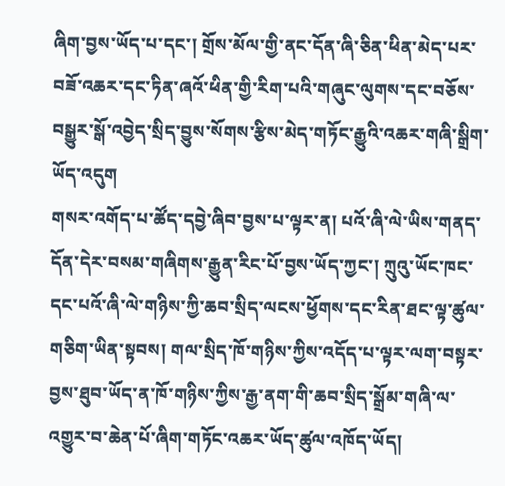ཞིག་བྱས་ཡོད་པ་དང་། གྲོས་མོལ་གྱི་ནང་དོན་ཞི་ཅིན་ཕིན་མེད་པར་བཟོ་འཆར་དང་ཏིན་ཞའོ་ཕིན་གྱི་རིག་པའི་གཞུང་ལུགས་དང་བཅོས་བསྒྱུར་སྒོ་འབྱེད་སྲིད་བྱུས་སོགས་རྩིས་མེད་གཏོང་རྒྱུའི་འཆར་གཞི་སྒྲིག་ཡོད་འདུག
གསར་འགོད་པ་ཚོད་དབྱེ་ཞིབ་བྱས་པ་ལྟར་ན། པའོ་ཞི་ལེ་ཡིས་གནད་དོན་དེར་བསམ་གཞིགས་རྒྱུན་རིང་པོ་བྱས་ཡོད་ཀྱང་། ཀྲུའུ་ཡོང་ཁང་དང་པའོ་ཞི་ལེ་གཉིས་ཀྱི་ཆབ་སྲིད་ལངས་ཕྱོགས་དང་རིན་ཐང་ལྟ་ཚུལ་གཅིག་ཡིན་སྟབས། གལ་སྲིད་ཁོ་གཉིས་ཀྱིས་འདོད་པ་ལྟར་ལག་བསྟར་བྱས་ཐུབ་ཡོད་ན་ཁོ་གཉིས་ཀྱིས་རྒྱ་ནག་གི་ཆབ་སྲིད་སྒྲོམ་གཞི་ལ་འགྱུར་བ་ཆེན་པོ་ཞིག་གཏོང་འཆར་ཡོད་ཚུལ་འཁོད་ཡོད།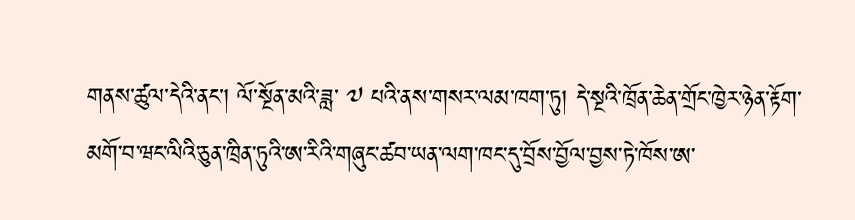གནས་ཚུལ་དེའི་ནང་། ལོ་སྔོན་མའི་ཟླ་ ༧ པའི་ནས་གསར་ལམ་ཁག་ཏུ། དེ་སྔའི་ཁྲོན་ཆེན་གྲོང་ཁྱེར་ཉེན་རྟོག་མགོ་བ་ཝང་ལིའི་ཅུན་ཁྲིན་ཏུའི་ཨ་རིའི་གཞུང་ཚབ་ཡན་ལག་ཁང་དུ་བྲོས་བྱོལ་བྱས་ཏེ་ཁོས་ཨ་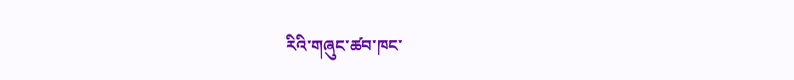རིའི་གཞུང་ཚབ་ཁང་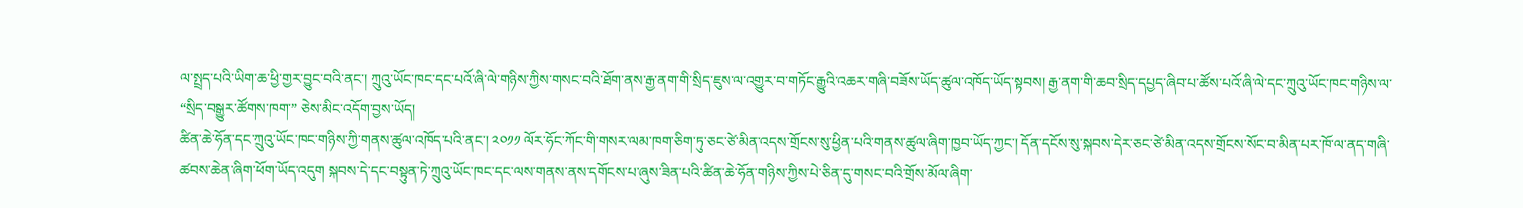ལ་སྤྲད་པའི་ཡིག་ཆ་ཕྱི་གྱར་བྱུང་བའི་ནང་། ཀྲུའུ་ཡོང་ཁང་དང་པའོ་ཞི་ལེ་གཉིས་ཀྱིས་གསང་བའི་ཐོག་ནས་རྒྱ་ནག་གི་སྲིད་ཇུས་ལ་འགྱུར་བ་གཏོང་རྒྱུའི་འཆར་གཞི་བཟོས་ཡོད་ཚུལ་འཁོད་ཡོད་སྟབས། རྒྱ་ནག་གི་ཆབ་སྲིད་དཔྱད་ཞིབ་པ་ཚོས་པའོ་ཞི་ལེ་དང་ཀྲུའུ་ཡོང་ཁང་གཉིས་ལ་ “སྲིད་བསྒྱུར་ཚོགས་ཁག་” ཅེས་མིང་འདོག་བྱས་ཡོད།
ཚིན་ཆེ་ཧོན་དང་ཀྲུའུ་ཡོང་ཁང་གཉིས་ཀྱི་གནས་ཚུལ་འཁོད་པའི་ནང་། ༢༠༡༡ ལོར་ཧོང་ཀོང་གི་གསར་ལམ་ཁག་ཅིག་ཏུ་ཅང་ཙེ་མིན་འདས་གྲོངས་སུ་ཕྱིན་པའི་གནས་ཚུལ་ཞིག་ཁྱབ་ཡོད་ཀྱང་། དོན་དངོས་སུ་སྐབས་དེར་ཅང་ཙེ་མིན་འདས་གྲོངས་སོང་བ་མིན་པར་ཁོ་ལ་ནད་གཞི་ཚབས་ཆེན་ཞིག་ཕོག་ཡོད་འདུག སྐབས་དེ་དང་བསྟུན་ཏེ་ཀྲུའུ་ཡོང་ཁང་དང་ལས་གནས་ནས་དགོངས་པ་ཞུས་ཟིན་པའི་ཚིན་ཆེ་ཧོན་གཉིས་ཀྱིས་པེ་ཅིན་དུ་གསང་བའི་གྲོས་མོལ་ཞིག་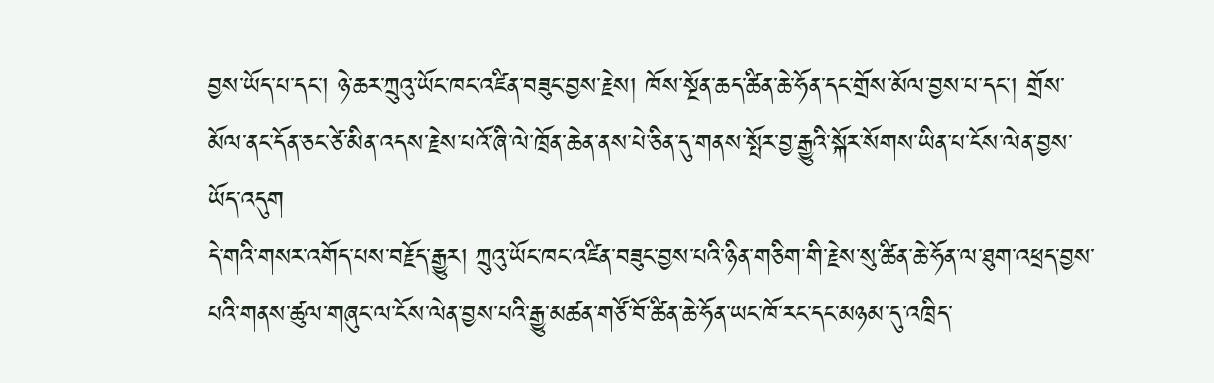བྱས་ཡོད་པ་དང་། ཉེ་ཆར་ཀྲུའུ་ཡོང་ཁང་འཛིན་བཟུང་བྱས་རྗེས། ཁོས་སྔོན་ཆད་ཚིན་ཆེ་ཧོན་དང་གྲོས་མོལ་བྱས་པ་དང་། གྲོས་མོལ་ནང་དོན་ཅང་ཙེ་མིན་འདས་རྗེས་པའོ་ཞི་ལེ་ཁྲོན་ཆེན་ནས་པེ་ཅིན་དུ་གནས་སྤོར་བྱ་རྒྱུའི་སྐོར་སོགས་ཡིན་པ་ངོས་ལེན་བྱས་ཡོད་འདུག
དེ་གའི་གསར་འགོད་པས་བརྗོད་རྒྱུར། ཀྲུའུ་ཡོང་ཁང་འཛིན་བཟུང་བྱས་པའི་ཉིན་གཅིག་གི་རྗེས་སུ་ཚིན་ཆེ་ཧོན་ལ་ཐུག་འཕྲད་བྱས་པའི་གནས་ཚུལ་གཞུང་ལ་ངོས་ལེན་བྱས་པའི་རྒྱུ་མཚན་གཙོ་བོ་ཚིན་ཆེ་ཧོན་ཡང་ཁོ་རང་དང་མཉམ་དུ་འཁྲིད་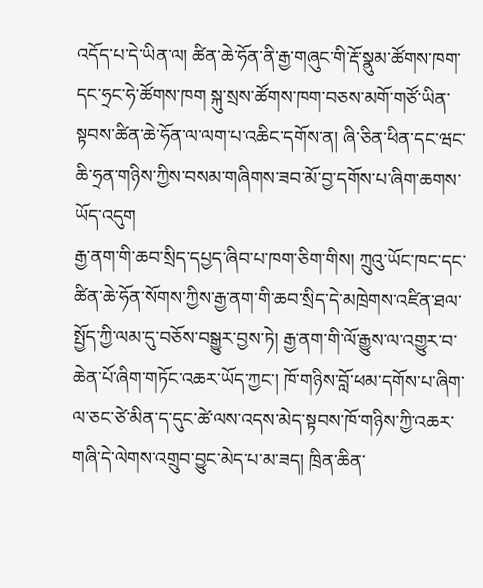འདོད་པ་དེ་ཡིན་ལ། ཚིན་ཆེ་ཧོན་ནི་རྒྱ་གཞུང་གི་རྡོ་སྣུམ་ཚོགས་ཁག་དང་ཧྲང་ཧེ་ཚོགས་ཁག སྐུ་སྲས་ཚོགས་ཁག་བཅས་མགོ་གཙོ་ཡིན་སྟབས་ཚིན་ཆེ་ཧོན་ལ་ལག་པ་འཆིང་དགོས་ན། ཞི་ཅིན་ཕིན་དང་ཝང་ཆི་ཧྲན་གཉིས་ཀྱིས་བསམ་གཞིགས་ཟབ་མོ་བྱ་དགོས་པ་ཞིག་ཆགས་ཡོད་འདུག
རྒྱ་ནག་གི་ཆབ་སྲིད་དཔྱད་ཞིབ་པ་ཁག་ཅིག་གིས། ཀྲུའུ་ཡོང་ཁང་དང་ཚིན་ཆེ་ཧོན་སོགས་ཀྱིས་རྒྱ་ནག་གི་ཆབ་སྲིད་དེ་མཁྲེགས་འཛིན་ཐལ་སྤྱོད་ཀྱི་ལམ་དུ་བཅོས་བསྒྱུར་བྱས་ཏེ། རྒྱ་ནག་གི་ལོ་རྒྱུས་ལ་འགྱུར་བ་ཆེན་པོ་ཞིག་གཏོང་འཆར་ཡོད་ཀྱང་། ཁོ་གཉིས་བློ་ཕམ་དགོས་པ་ཞིག་ལ་ཅང་ཙེ་མིན་ད་དུང་ཚེ་ལས་འདས་མེད་སྟབས་ཁོ་གཉིས་ཀྱི་འཆར་གཞི་དེ་ལེགས་འགྲུབ་བྱུང་མེད་པ་མ་ཟད། ཁྲིན་ཆིན་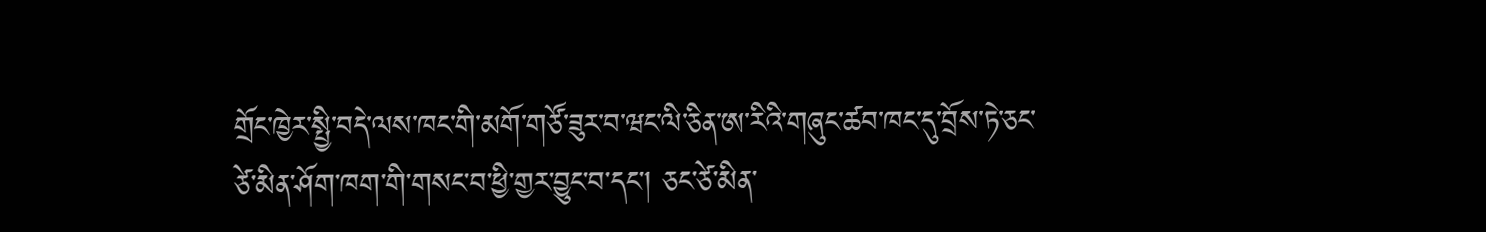གྲོང་ཁྱེར་སྤྱི་བདེ་ལས་ཁང་གི་མགོ་གཙོ་ཟུར་བ་ཝང་ལི་ཅིན་ཨ་རིའི་གཞུང་ཚབ་ཁང་དུ་བྲོས་ཏེ་ཅང་ཙེ་མིན་ཤོག་ཁག་གི་གསང་བ་ཕྱི་གྱར་བྱུང་བ་དང་། ཅང་ཙེ་མིན་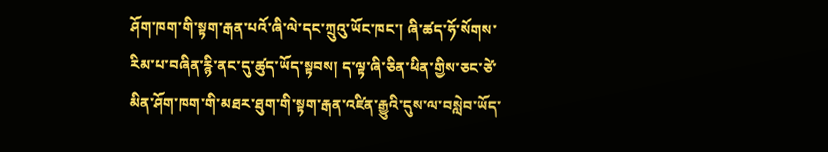ཤོག་ཁག་གི་སྟག་རྒན་པའོ་ཞི་ལེ་དང་ཀྲུའུ་ཡོང་ཁང་། ཞི་ཚད་ཧོ་སོགས་རིམ་པ་བཞིན་རྙི་ནང་དུ་ཚུད་ཡོད་སྟབས། ད་ལྟ་ཞི་ཅིན་ཕིན་གྱིས་ཅང་ཙེ་མིན་ཤོག་ཁག་གི་མཐར་ཐུག་གི་སྟག་རྒན་འཛིན་རྒྱུའི་དུས་ལ་བསླེབ་ཡོད་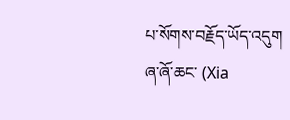པ་སོགས་བརྗོད་ཡོད་འདུག
ཞ་ཞོ་ཆང་ (Xia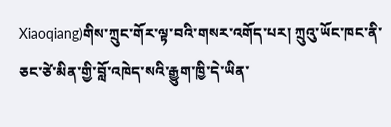Xiaoqiang)གིས་ཀྲུང་གོར་ལྟ་བའི་གསར་འགོད་པར། ཀྲུའུ་ཡོང་ཁང་ནི་ཅང་ཙེ་མིན་གྱི་བློ་འཁེད་སའི་རྒྱུག་ཁྱི་དེ་ཡིན་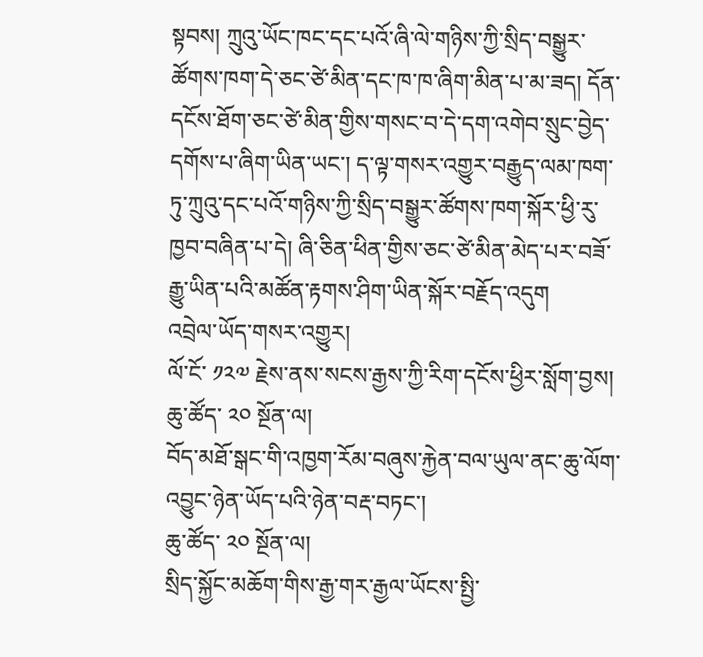སྟབས། ཀྲུའུ་ཡོང་ཁང་དང་པའོ་ཞི་ལེ་གཉིས་ཀྱི་སྲིད་བསྒྱུར་ཚོགས་ཁག་དེ་ཅང་ཙེ་མིན་དང་ཁ་ཁ་ཞིག་མིན་པ་མ་ཟད། དོན་དངོས་ཐོག་ཅང་ཙེ་མིན་གྱིས་གསང་བ་དེ་དག་འགེབ་སྲུང་བྱེད་དགོས་པ་ཞིག་ཡིན་ཡང་། ད་ལྟ་གསར་འགྱུར་བརྒྱུད་ལམ་ཁག་ཏུ་ཀྲུའུ་དང་པའོ་གཉིས་ཀྱི་སྲིད་བསྒྱུར་ཚོགས་ཁག་སྐོར་ཕྱི་རུ་ཁྱབ་བཞིན་པ་དེ། ཞི་ཅིན་ཕིན་གྱིས་ཅང་ཙེ་མིན་མེད་པར་བཟོ་རྒྱུ་ཡིན་པའི་མཚོན་རྟགས་ཤིག་ཡིན་སྐོར་བརྗོད་འདུག
འབྲེལ་ཡོད་གསར་འགྱུར།
ལོ་ངོ་ ༡༢༧ རྗེས་ནས་སངས་རྒྱས་ཀྱི་རིག་དངོས་ཕྱིར་སློག་བྱས།
ཆུ་ཚོད་ ༢༠ སྔོན་ལ།
བོད་མཐོ་སྒང་གི་འཁྱག་རོམ་བཞུས་རྐྱེན་བལ་ཡུལ་ནང་ཆུ་ལོག་འབྱུང་ཉེན་ཡོད་པའི་ཉེན་བརྡ་བཏང་།
ཆུ་ཚོད་ ༢༠ སྔོན་ལ།
སྲིད་སྐྱོང་མཆོག་གིས་རྒྱ་གར་རྒྱལ་ཡོངས་སྤྱི་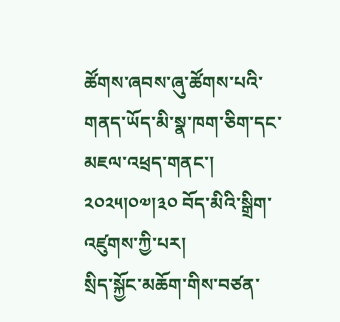ཚོགས་ཞབས་ཞུ་ཚོགས་པའི་གནད་ཡོད་མི་སྣ་ཁག་ཅིག་དང་མཇལ་འཕྲད་གནང་། ༢༠༢༥།༠༧།༣༠ བོད་མིའི་སྒྲིག་འཛུགས་ཀྱི་པར།
སྲིད་སྐྱོང་མཆོག་གིས་བཙན་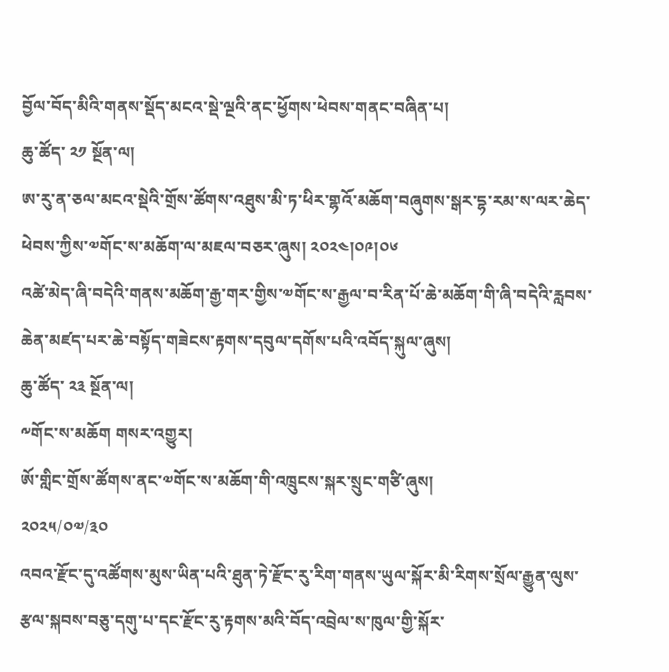བྱོལ་བོད་མིའི་གནས་སྡོད་མངའ་སྡེ་ལྔའི་ནང་ཕྱོགས་ཕེབས་གནང་བཞིན་པ།
ཆུ་ཚོད་ ༢༡ སྔོན་ལ།
ཨ་རུ་ན་ཅལ་མངའ་སྡེའི་གྲོས་ཚོགས་འཐུས་མི་ཏ་ཕིར་གྷའོ་མཆོག་བཞུགས་སྒར་དྷ་རམ་ས་ལར་ཆེད་ཕེབས་ཀྱིས་༧གོང་ས་མཆོག་ལ་མཇལ་བཅར་ཞུས། ༢༠༢༤།༠༩།༠༦
འཚེ་མེད་ཞི་བདེའི་གནས་མཆོག་རྒྱ་གར་གྱིས་༧གོང་ས་རྒྱལ་བ་རིན་པོ་ཆེ་མཆོག་གི་ཞི་བདེའི་རླབས་ཆེན་མཛད་པར་ཆེ་བསྟོད་གཟེངས་རྟགས་དབུལ་དགོས་པའི་འབོད་སྐུལ་ཞུས།
ཆུ་ཚོད་ ༢༣ སྔོན་ལ།
༸གོང་ས་མཆོག གསར་འགྱུར།
ཨོ་གླིང་གྲོས་ཚོགས་ནང་༧གོང་ས་མཆོག་གི་འཁྲུངས་སྐར་སྲུང་གཙི་ཞུས།
༢༠༢༥/༠༧/༣༠
འབའ་རྫོང་དུ་འཚོགས་མུས་ཡིན་པའི་ཐུན་ཏེ་རྫོང་རུ་རིག་གནས་ཡུལ་སྐོར་མི་རིགས་སྲོལ་རྒྱུན་ལུས་རྩལ་སྐབས་བཅུ་དགུ་པ་དང་རྫོང་རུ་རྟགས་མའི་བོད་འབྲེལ་ས་ཁུལ་གྱི་སྐོར་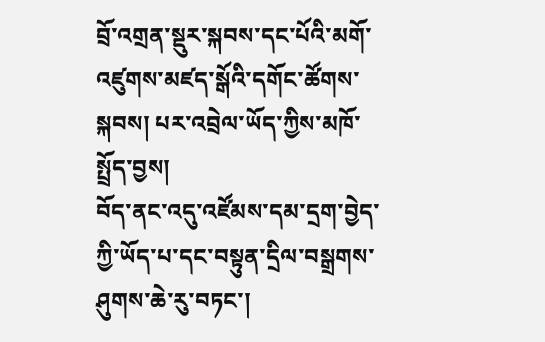བྲོ་འགྲན་སྡུར་སྐབས་དང་པོའི་མགོ་འཛུགས་མཛད་སྒོའི་དགོང་ཚོགས་སྐབས། པར་འབྲེལ་ཡོད་ཀྱིས་མཁོ་སྤྲོད་བྱས།
བོད་ནང་འདུ་འཛོམས་དམ་དྲག་བྱེད་ཀྱི་ཡོད་པ་དང་བསྟུན་དྲིལ་བསྒྲགས་ཤུགས་ཆེ་རུ་བཏང་།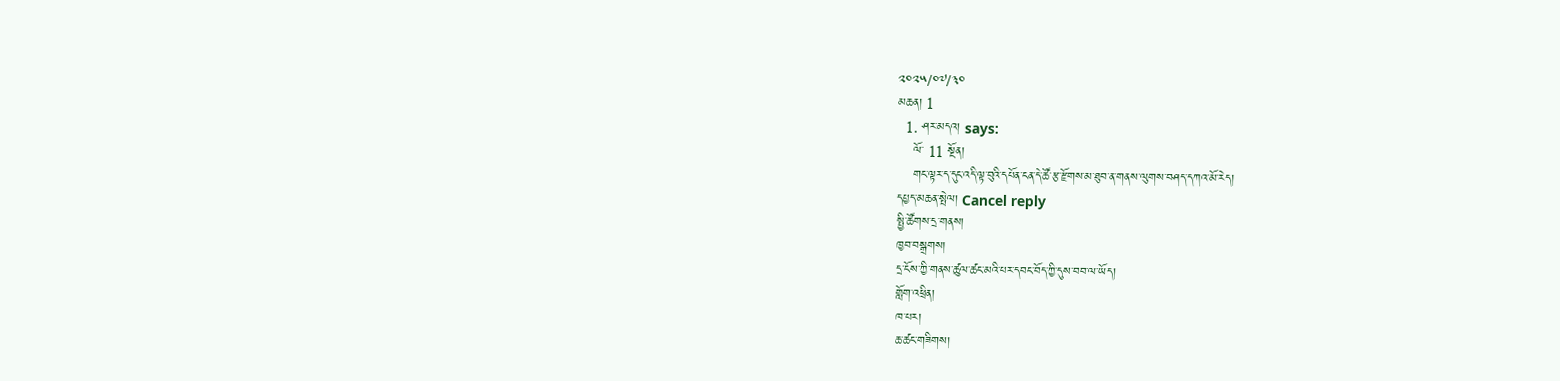༢༠༢༥/༠༧/༣༠
མཆན། 1
  1. ཤར་མདའ། says:
    ལོ་ 11 སྔོན།
    གང་ལྟར་ད་དུང་འདི་ལྟ་བུའི་དཔོན་ངན་དེ་ཚོ་རྩ་རྫོགས་མ་ཐུབ་ན་གནས་ལུགས་བཤད་དཀའ་མོ་རེད།
དཔྱད་མཆན་སྤེལ། Cancel reply
སྤྱི་ཚོགས་དྲ་གནས།
ཁྱབ་བསྒྲགས།
དྲ་ངོས་ཀྱི་གནས་ཚུལ་ཚང་མའི་པར་དབང་བོད་ཀྱི་དུས་བབ་ལ་ཡོད།
གློག་འཕྲིན།
ཁ་པར།
ཆ་ཚང་གཟིགས།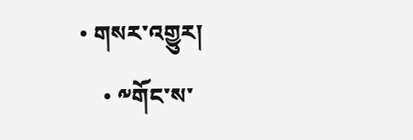• གསར་འགྱུར།
    • ༸གོང་ས་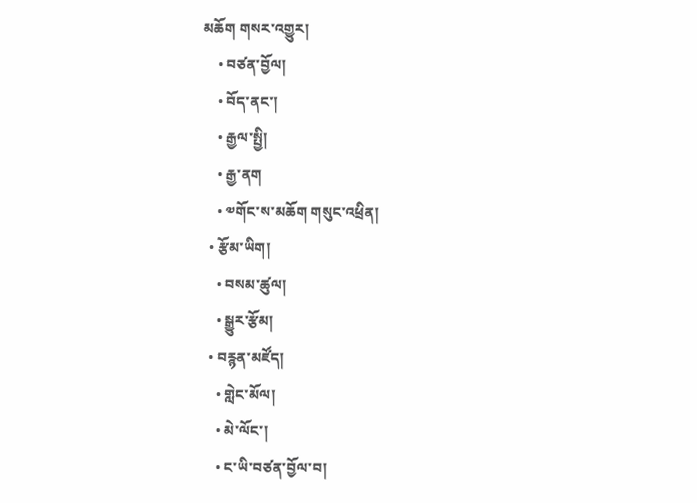མཆོག གསར་འགྱུར།
    • བཙན་བྱོལ།
    • བོད་ནང་།
    • རྒྱལ་སྤྱི།
    • རྒྱ་ནག
    • ༧གོང་ས་མཆོག གསུང་འཕྲིན།
  • རྩོམ་ཡིག།
    • བསམ་ཚུལ།
    • སྒྱུར་རྩོམ།
  • བརྙན་མཛོད།
    • གླེང་མོལ།
    • མེ་ལོང་།
    • ང་ཡི་བཙན་བྱོལ་བ།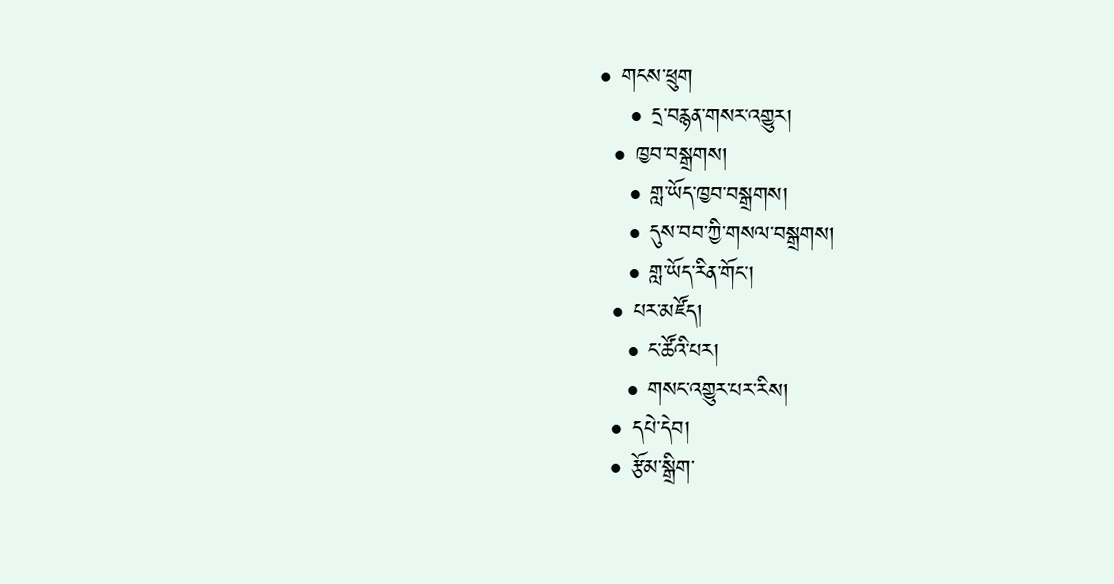• གངས་ཕྲུག
    • དྲ་བརྙན་གསར་འགྱུར།
  • ཁྱབ་བསྒྲགས།
    • གླ་ཡོད་ཁྱབ་བསྒྲགས།
    • དུས་བབ་ཀྱི་གསལ་བསྒྲགས།
    • གླ་ཡོད་རིན་གོང་།
  • པར་མཛོད།
    • ང་ཚོའི་པར།
    • གསང་འགྱུར་པར་རིས།
  • དཔེ་དེབ།
  • རྩོམ་སྒྲིག་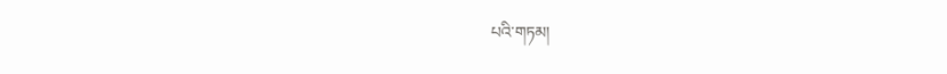པའི་གཏམ།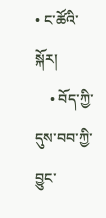• ང་ཚོའི་སྐོར།
    • བོད་ཀྱི་དུས་བབ་ཀྱི་བྱུང་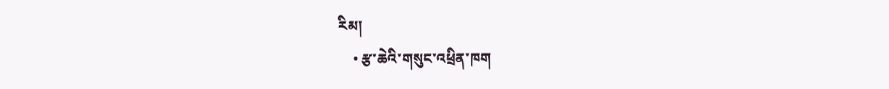རིམ།
    • རྩ་ཆེའི་གསུང་འཕྲིན་ཁག